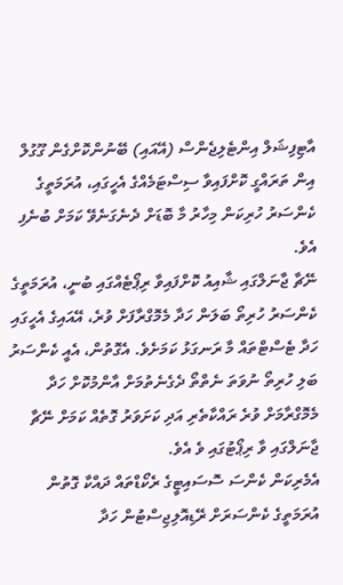އާޓިފިޝަލް އިންޓެލިޖެންސް (އޭއައި) ބޭނުންކޮށްގެން ގޫގުލް އިން ތަރައްގީ ކޮށްފައިވާ ސިސްޓަމެއްގެ އެހީގައި، އުރަމަތީގެ ކެންސަރު ހުރިކަން މިހާރު މާ ބޮޑަށް ދެނެގަނެވޭ ކަމަށް ބުނެފި އެވެ.
ނޭޗާ ޖާނަލްގައި ޝާއިއު ކޮށްފައިވާ ރިޕޯޓެއްގައި ބުނީ، އުރަމަތީގެ ކެންސަރު ހުރިތޯ ބަލަން ހަދާ މެމޮގްރާފަށް ވުރެ، އޭއައިގެ އެހީގައި ހަދާ ޓެސްޓްތައް މާ ރަނގަޅު ކަމަށެވެ. އެގޮތުން، އެއީ ކެންސަރު ބަލި ހުރިތޯ ނުވަތަ ނެތްތޯ ދެގެނެތުމަށް އާންމުކޮށް ހަދާ މެމޮގްރާމަށް ވުރެ ރައްކާތެރި އަދި ކަށަވަރު ގޮތެއް ކަމަށް ނޭޗާ ޖާނަލްގައި ވާ ރިޕޯޓުގައި ވެ އެވެ.
އެމެރިކަން ކެންސަ ސޮސައިޓީގެ ރެކޯޑްތައް ދައްކާ ގޮތުން އުރަމަތީގެ ކެންސަރަށް ރޭޑިއޮލިޖިސްޓުން ހަދާ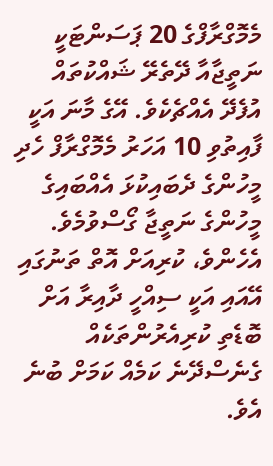މެމޮގްރާފްގެ 20 ޕަސަންޓަކީ ނަތީޖާއާ ދޭތެރޭ ޝައްކުތައް އުފެދޭ އެއްޗެކެވެ. އޭގެ މާނަ އަކީ ފާއިތުވި 10 އަހަރު މެމޮގްރާފް ހެދި މީހުންގެ ދެބައިކުޅަ އެއްބައިގެ މީހުންގެ ނަތީޖާ ގޯސްވުމެވެ.
އެހެންވެ، ކުރިއަށް އޮތް ތަނުގައި އޭއައި އަކީ ސިއްހީ ދާއިރާ އަށް ބޮޑެތި ކުރިއެރުންތަކެއް ގެނެސްދޭނެ ކަމެއް ކަމަށް ބުނެ އެވެ.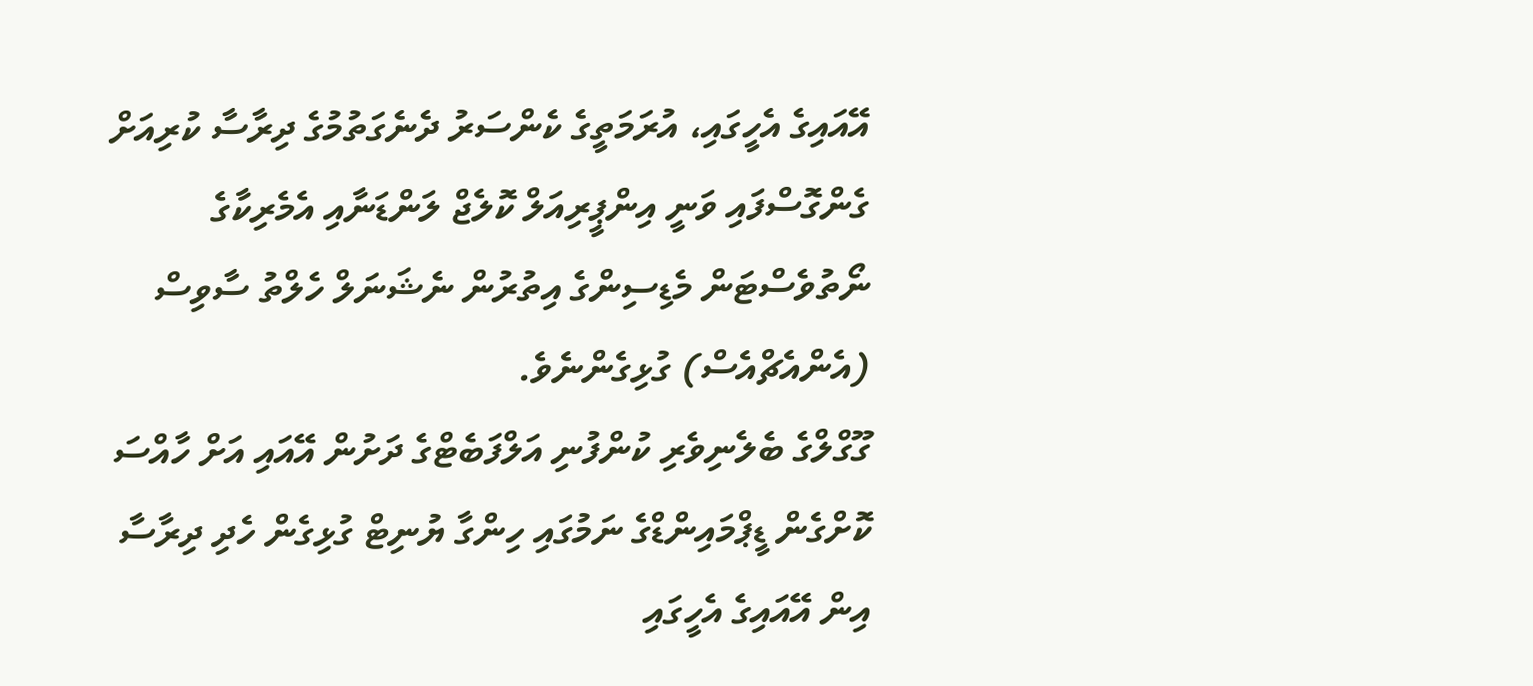އޭއައިގެ އެހީގައި، އުރަމަތީގެ ކެންސަރު ދެނެގަތުމުގެ ދިރާސާ ކުރިއަށް ގެންގޮސްފައި ވަނީ އިންޕީރިއަލް ކޮލެޖް ލަންޑަނާއި އެމެރިކާގެ ނޯތުވެސްޓަން މެޑިސިންގެ އިތުރުން ނެޝަނަލް ހެލްތު ސާވިސް (އެންއެޗްއެސް) ގުޅިގެންނެވެ.
ގޫގްލްގެ ބެލެނިވެރި ކުންފުނި އަލްފަބެޓްގެ ދަށުން އޭއައި އަށް ހާއްސަ ކޮށްގެން ޑީޕްމައިންޑްގެ ނަމުގައި ހިންގާ ޔުނިޓް ގުޅިގެން ހެދި ދިރާސާ އިން އޭއައިގެ އެހީގައި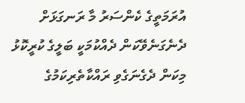އުރަމަތީގެ ކެންސަރު މާ ރަނގަޅަށް ދެނެގަނެވޭކަން ދެއްކުމަކީ ބަލީގެ ކުރީކޮޅު މިކަން ދެގެނަގެވި ރައްކާތެރިކަމުގެ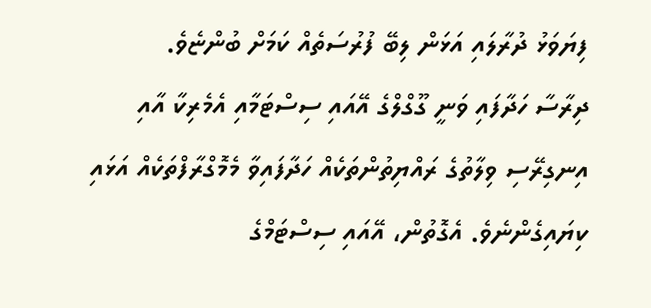ފިޔަވަޅު ދުރާލައި އަޅަން ލިބޭ ފުރުސަތެއް ކަމަށް ބުންޏެވެ.
ދިރާސާ ހަދާފައި ވަނީ ގޫގްލްގެ އޭއައި ސިސްޓަމާއި އެމެރިކާ އާއި އިނގިރޭސި ވިލާތުގެ ރައްޔިތުންތަކެއް ހަދާފައިވާ މެމޮގްރާފްތަކެއް އަޅައި ކިޔައިގެންނެވެ. އެގޮތުން، އޭއައި ސިސްޓަމްގެ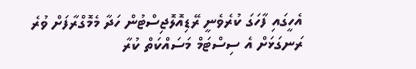އެހީގައި ފާހަގަ ކުރެވެނީ ރޭޑިއޮލޮޖިސްޓުން ހަދާ މެމޮގްރާފަށް ވުރެ ރަނގަޅަށް އެ ސިސްޓަމް މަސައްކަތް ކުރާ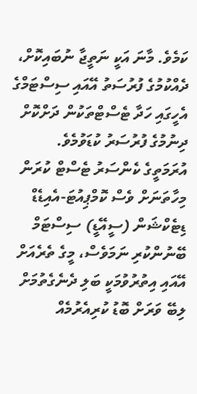ކަމެވެ. މާނަ އަކީ ނަތީޖާ ނުބައިކޮށް، ދެއްކުމުގެ ފުރުސަތު އޭއައި ސިސްޓަމްގެ އެހީގައި ހަދާ ޓެސްޓްތަކުން ދަށްކޮށް ދިނުމުގެ ފުރުސަރު ކުޑަވުމެވެ.
އުރަމަތީގެ ކެންސަރު ޓެސްޓް ކުރަން މިހާތަނަށް ވެސް ކޮމްޕިއުޓަ-އެއިޑެޑް ޑިޓެކްޝަން (ސީއޭޑީ) ސިސްޓަމް ބޭނުންކުރި ނަމަވެސް، މީގެ ތެރެއަށް އޭއައި އިތުރުވުމަކީ ބަލި ދެނެގެތުމަށް ލިބޭ ވަރަށް ބޮޑު ކުރިއެރުމެއް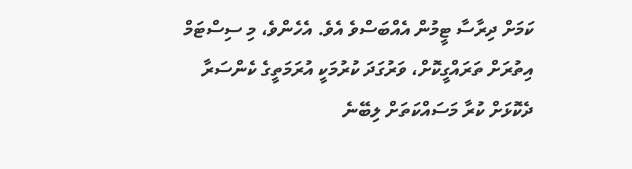ކަމަށް ދިރާސާ ޓީމުން އެއްބަސްވެ އެވެ. އެހެންވެ، މި ސިސްޓަމް އިތުރަށް ތަރައްގީކޮށް، ވަރުގަދަ ކުރުމަކީ އުރަމަތީގެ ކެންސަރާ ދެކޮޅަށް ކުރާ މަސައްކަތަށް ލިބޭނެ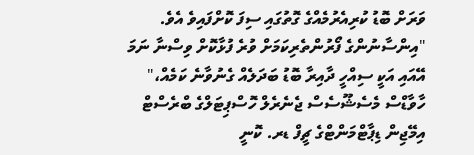ވަރަށް ބޮޑު ކުރިއެރުމެއްގެ ގޮތުގައި ސިފަ ކޮށްފައިވެ އެވެ.
"އިންސާނުންގެ ފޯރުންތެރިކަމަށް ވުރެ ފުޅާކޮށް ވިސްނާ ނަމަ އޭއައި އަކީ ސިއްހީ ދާއިރާ ބޮޑު ބަދަލެއް ގެނުވާނެ ކަމެއް،" ހާވާޑްސް މެސެޝޫސެސް ޖެނެރެލް ހޮސްޕިޓަލްގެ ބްރެސްޓް އިމޭޖިން ޑިޕާޓްމަންޓްގެ ޗީފް ޑރ. ކޮނީ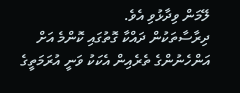ލޭމަން ވިދާޅުވި އެވެ.
ދިރާސާތަކުން ދައްކާ ގޮތުގައި ކޮންމެ އަށް އަންހެނުންގެ ތެރެއިން އެކަކު ވަނީ އުރަމަތީގެ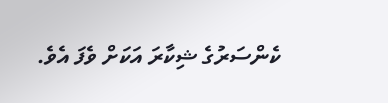ކެންސަރުގެ ޝިކާރަ އަކަށް ވެފަ އެވެ.